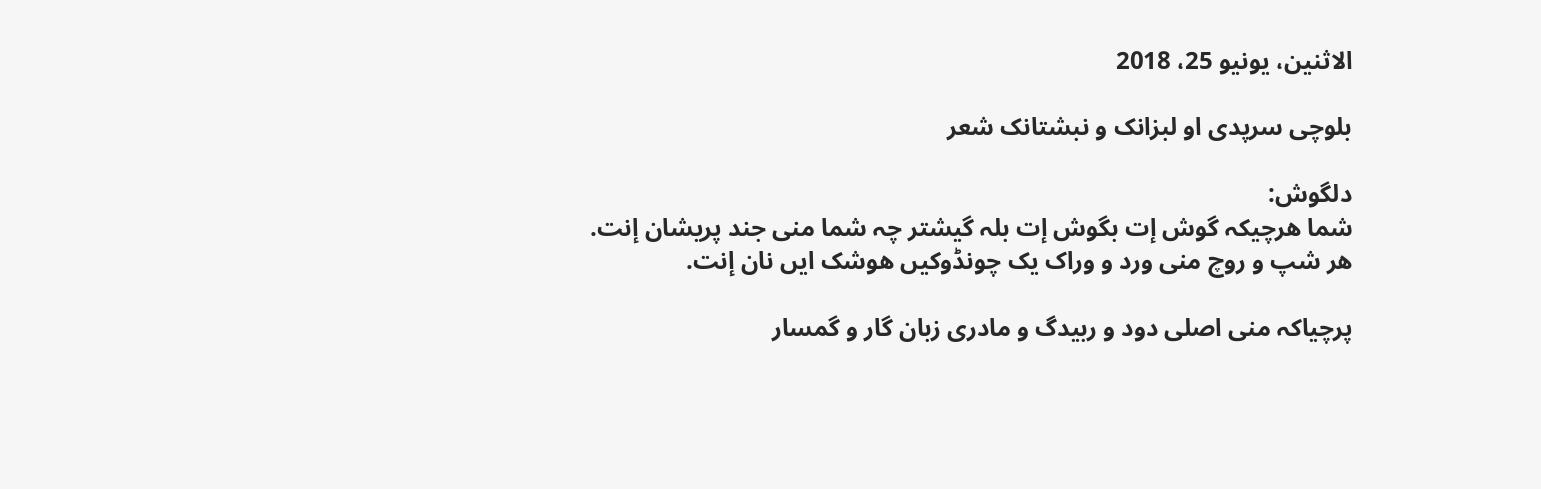الاثنين، يونيو 25، 2018

بلوچی سرپدی او لبزانک و نبشتانک شعر

دلگوش:
شما ھرچیکہ گوش إت بگوش إت بلہ گیشتر چہ شما منی جند پریشان إنت.
ھر شپ و روچ منی ورد و وراک یک چونڈوکیں ھوشک ایں نان إنت.

پرچیاکہ منی اصلی دود و ربیدگ و مادری زبان گار و گمسار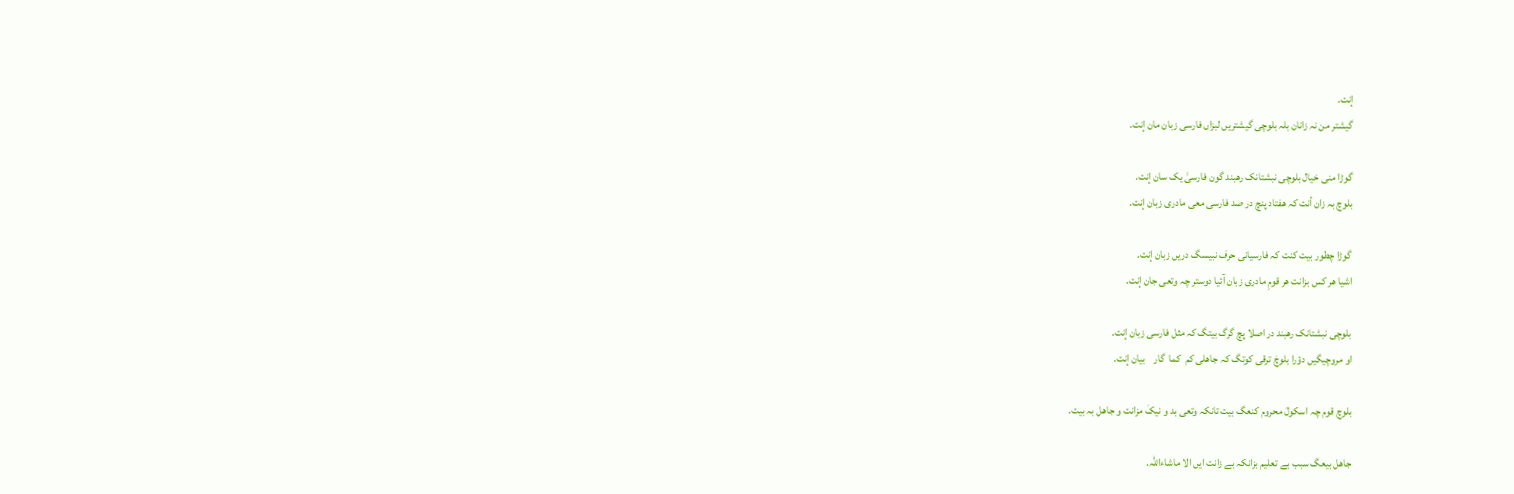إنت.
گیشتر من نہ زانان بلہ بلوچی گیشتریں لبزاں فارسی زبان مان إنت.

گوڑا منی خیالٰ بلوچی نبشتانک رھبند گون فارسیٰ یک سان إنت.
بلوچ بہ زان أنت کہ ھفتاد پنچ در صد فارسی معی مادری زبان إنت.

گوڑا چطور بیت کنت کہ فارسیانی حرف نبیسگ دریں زبان إنت.
اشیا ھر کس بزانت ھر قومِ مادری زبان آئیا دوستر چہ وتعی جان إنت.

بلوچی نبشتانک رھبند در اصلا پچ گرگ بیتگ کہ مثل فارسی زبان إنت.
او مروچیگیں دؤرا بلوچٰ ترقی کوتگ کہ جاھلی کم  کما  گار    بیان إنت.

بلوچ قوم چہ اسکولٰ محروم کنعگ بیت تانکہ وتعی بد و نیکٰ مزانت و جاھل بہ بیت.

جاھل بیعگ سبب بے تعلیم بزانکہ بے زانت ایں الا ماشاءاللّہ.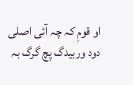او قومِ کہ چہ آئی اصلی دود وربیدگ پچ گرگ بہ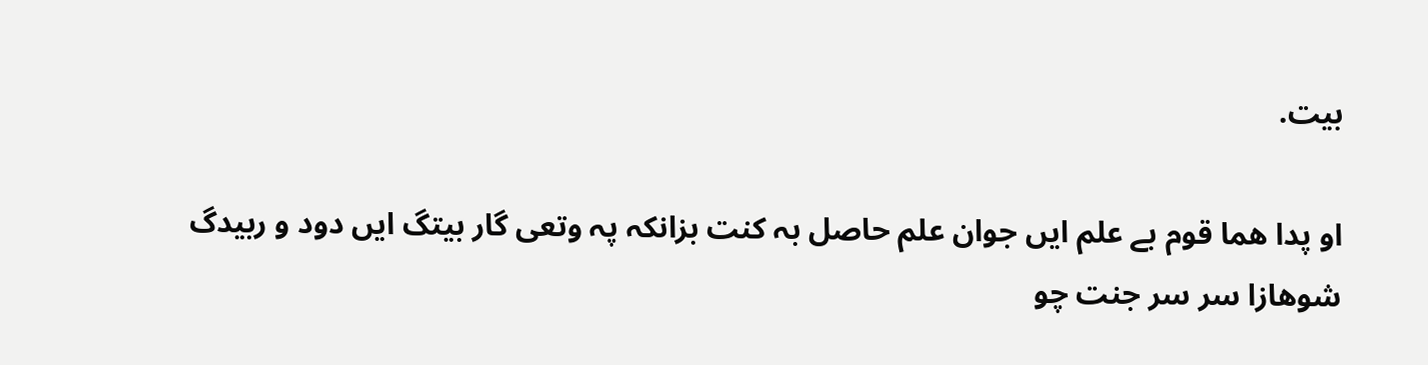بیت.

او پدا ھما قوم بے علم ایں جوان علم حاصل بہ کنت بزانکہ پہ وتعی گار بیتگ ایں دود و ربیدگ شوھازا سر سر جنت چو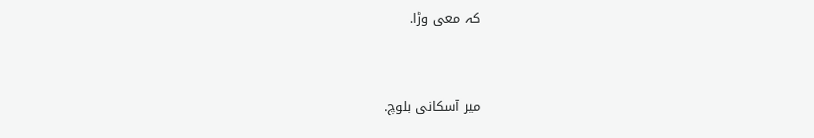کہ معی وڑا.


میر آسکانی بلوچ.